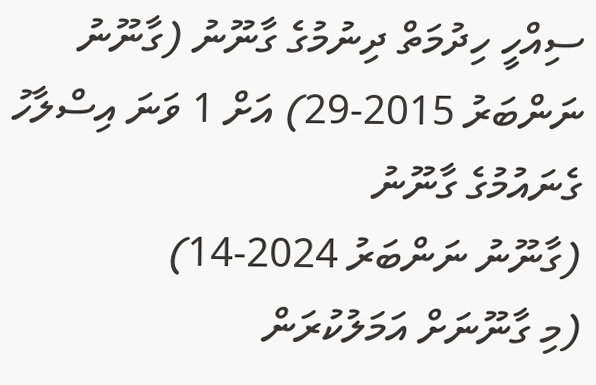ސިއްހީ ހިދުމަތް ދިނުމުގެ ގާނޫނު (ގާނޫނު ނަންބަރު 2015-29) އަށް 1 ވަނަ އިސްލާހު ގެނައުމުގެ ގާނޫނު
(ގާނޫނު ނަންބަރު 2024-14)
(މި ގާނޫނަށް އަމަލުކުރަން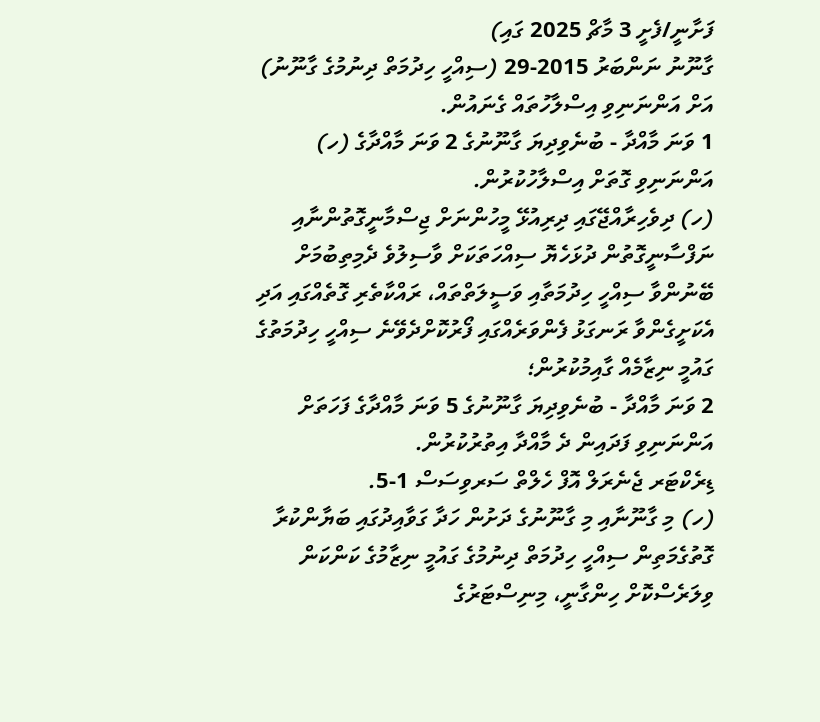ފަށާނީ/ފެށީ 3 މާޗް 2025 ގައި)
ގާނޫނު ނަންބަރު 2015-29 (ސިއްހީ ހިދުމަތް ދިނުމުގެ ގާނޫނު) އަށް އަންނަނިވި އިސްލާހުތައް ގެނައުން.
1 ވަނަ މާއްދާ - ބުނެވިދިޔަ ގާނޫނުގެ 2 ވަނަ މާއްދާގެ (ހ) އަންނަނިވި ގޮތަށް އިސްލާހުކުރުން.
(ހ) ދިވެހިރާއްޖޭގައި ދިރިއުޅޭ މީހުންނަށް ޖިސްމާނީގޮތުންނާއި ނަފްސާނީގޮތުން ދުޅަހެޔޮ ސިއްހަތަކަށް ވާސިލުވެ ދެމިތިބުމަށް ބޭނުންވާ ސިއްހީ ހިދުމަތާއި ވަސީލަތްތައް، ރައްކާތެރި ގޮތެއްގައި އަދި އެކަށީގެންވާ ރަނގަޅު ފެންވަރެއްގައި ފޯރުކޮށްދެވޭނެ ސިއްހީ ހިދުމަތުގެ ގައުމީ ނިޒާމެއް ގާއިމުކުރުން؛
2 ވަނަ މާއްދާ - ބުނެވިދިޔަ ގާނޫނުގެ 5 ވަނަ މާއްދާގެ ފަހަތަށް އަންނަނިވި ފަދައިން ދެ މާއްދާ އިތުރުކުރުން.
ޑިރެކްޓަރ ޖެނެރަލް އޮފް ހެލްތް ސަރވިސަސް 1-5.
(ހ) މި ގާނޫނާއި މި ގާނޫނުގެ ދަށުން ހަދާ ގަވާއިދުގައި ބަޔާންކުރާ ގޮތުގެމަތިން ސިއްހީ ހިދުމަތް ދިނުމުގެ ގައުމީ ނިޒާމުގެ ކަންކަން ވިލަރެސްކޮށް ހިންގާނީ، މިނިސްޓަރުގެ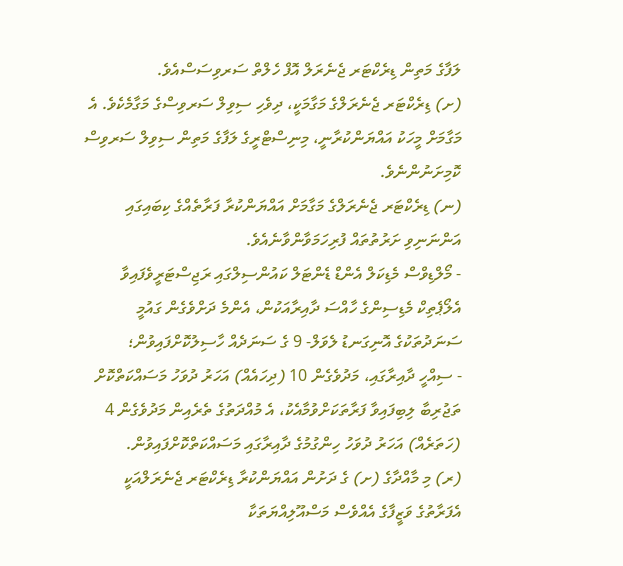ލަފާގެ މަތިން ޑިރެކްޓަރ ޖެނެރަލް އޮފް ހެލްތް ސަރވިސަސްއެވެ.
(ށ) ޑިރެކްޓަރ ޖެނެރަލްގެ މަގާމަކީ، ދިވެހި ސިވިލް ސަރވިސްގެ މަގާމެކެވެ. އެ މަގާމަށް މީހަކު އައްޔަންކުރާނީ، މިނިސްޓްރީގެ ލަފާގެ މަތިން ސިވިލް ސަރވިސް ކޮމިށަނުންނެވެ.
(ނ) ޑިރެކްޓަރ ޖެނެރަލްގެ މަގާމަށް އައްޔަންކުރާ ފަރާތެއްގެ ކިބައިގައި އަންނަނިވި ށަރުތުތައް ފުރިހަމަވާންވާނެއެވެ.
- މޯލްޑިވްސް މެޑިކަލް އެންޑް ޑެންޓަލް ކައުންސިލްގައި ރަޖިސްޓަރީވެފައިވާ އެލޯޕެތިކް މެޑިސިންގެ ހާއްސަ ދާއިރާއަކުން، އެންމެ ދަށްވެގެން ގައުމީ ސަނަދުތަކުގެ އޮނިގަނޑު ލެވަލް- 9 ގެ ސަނަދެއް ހާސިލުކޮށްފައިވުން؛
- ސިއްހީ ދާއިރާގައި، މަދުވެގެން 10 (ދިހައެއް) އަހަރު ދުވަހު މަސައްކަތްކޮށް ތަޖުރިބާ ލިބިފައިވާ ފަރާތަކަށްވުމާއެކު، އެ މުއްދަތުގެ ތެރެއިން މަދުވެގެން 4 (ހަތަރެއް) އަހަރު ދުވަހު ހިންގުމުގެ ދާއިރާގައި މަސައްކަތްކޮށްފައިވުން.
(ރ) މި މާއްދާގެ (ށ) ގެ ދަށުން އައްޔަންކުރާ ޑިރެކްޓަރ ޖެނެރަލްއަކީ އެފަރާތުގެ ވަޒީފާގެ އެއްވެސް މަސްއޫލިއްޔަތަކާ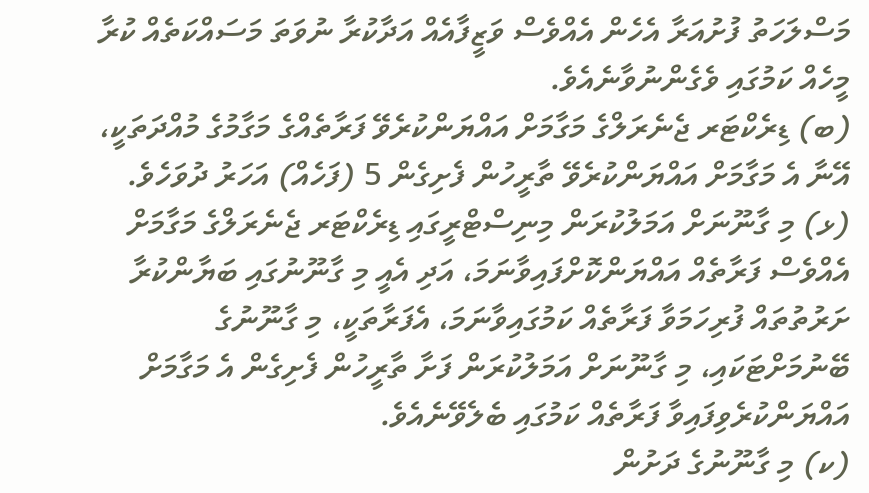މަސްލަހަތު ފުށުއަރާ އެހެން އެއްވެސް ވަޒީފާއެއް އަދާކުރާ ނުވަތަ މަސައްކަތެއް ކުރާ މީހެއް ކަމުގައި ވެގެންނުވާނެއެވެ.
(ބ) ޑިރެކްޓަރ ޖެނެރަލްގެ މަގާމަށް އައްޔަންކުރެވޭ ފަރާތެއްގެ މަގާމުގެ މުއްދަތަކީ، އޭނާ އެ މަގާމަށް އައްޔަންކުރެވޭ ތާރީހުން ފެށިގެން 5 (ފަހެއް) އަހަރު ދުވަހެވެ.
(ޅ) މި ގާނޫނަށް އަމަލުކުރަން މިނިސްޓްރީގައި ޑިރެކްޓަރ ޖެނެރަލްގެ މަގާމަށް އެއްވެސް ފަރާތެއް އައްޔަންކޮށްފައިވާނަމަ، އަދި އެއީ މި ގާނޫނުގައި ބަޔާންކުރާ ށަރުތުތައް ފުރިހަމަވާ ފަރާތެއް ކަމުގައިވާނަމަ، އެފަރާތަކީ، މި ގާނޫނުގެ ބޭނުމަށްޓަކައި، މި ގާނޫނަށް އަމަލުކުރަން ފަށާ ތާރީހުން ފެށިގެން އެ މަގާމަށް އައްޔަންކުރެވިފައިވާ ފަރާތެއް ކަމުގައި ބެލެވޭނެއެވެ.
(ކ) މި ގާނޫނުގެ ދަށުން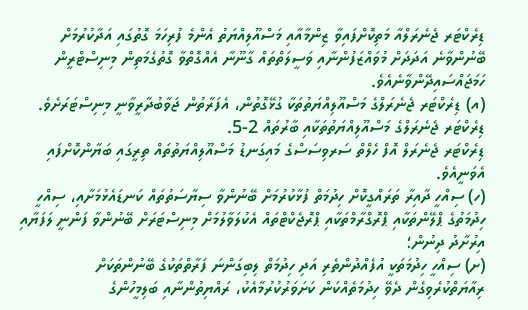ޑިރެކްޓަރ ޖެނެރަލްއާ މަތިކޮށްފައިވާ ޒިންމާއާއި މަސްއޫލިއްޔަތު އެންމެ ފުރިހަމަ ގޮތުގައި އަދާކުރުމަށް ބޭނުންވާނެ އަދަދަށް މުވައްޒަފުންނާއި ވަސީލަތްތައް ގާނޫނާ އެއްގޮތްވާ ގޮތުގެމަތިން މިނިސްޓްރީން ހަމަޖައްސައިދޭންވާނެއެވެ.
(އ) ޑިރެކްޓަރ ޖެނެރަލްގެ މަސްއޫލިއްޔަތުތަކާ ގުޅޭގޮތުން، އެފަރާތުން ޖަވާބުދާރީވާނީ މިނިސްޓަރަށެވެ.
ޑިރެކްޓަރ ޖެނެރަލްގެ މަސްއޫލިއްޔަތުތަކާއި ބާރުތައް 2-5.
ޑިރެކްޓަރ ޖެނެރަލް އޮފް ހެލްތް ސަރވިސަސްގެ މައިގަނޑު މަސްއޫލިއްޔަތުތައް ތިރީގައި ބަޔާންކޮށްފައި އެވަނީއެވެ.
(ހ) ސިއްހީ ދާއިރާ ތަރައްގީކޮށް ހިދުމަތް ފުޅާކުރުމަށް ބޭނުންވާ ސިޔާސަތުތައް ކަނޑައެޅުމަށާއި، ސިއްހީ ހިދުމަތުގެ ޕްލޭންތަކާއި ޕްރޮގްރާމްތަކާއި ޕްރޮޖެކްޓްތައް އެކުލަވާލުމަށް މިނިސްޓަރަށް ބޭނުންވާ ފަންނީ ލަފަޔާއި އިރުށާދު ދިނުން؛
(ށ) ސިއްހީ ހިދުމަތަކީ އުފެއްދުންތެރި އަދި ހިދުމަތް ލިބިގަންނަ ފަރާތްތަކުގެ ބޭނުންތަކަށް ރިއާޔަތްކުރެވިގެން ދެވޭ ހިދުމަތެއްކަން ކަށަވަރުކުރުމާއެކު، ރައްޔިތުންނާއި ބަލިމީހުންގެ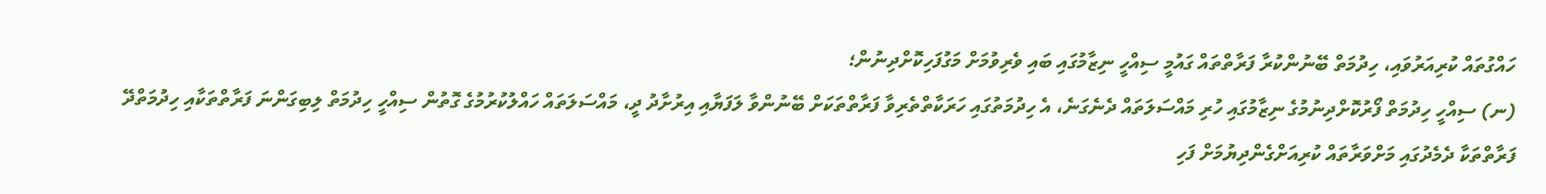ހައްގުތައް ކުރިއަރުވައި، ހިދުމަތް ބޭނުންކުރާ ފަރާތްތައް ގައުމީ ސިއްހީ ނިޒާމުގައި ބައި ވެރިވުމަށް މަގުފަހިކޮށްދިނުން؛
(ނ) ސިއްހީ ހިދުމަތް ފޯރުކޮށްދިނުމުގެ ނިޒާމުގައި ހުރި މައްސަލަތައް ދެނެގަނެ، އެ ހިދުމަތުގައި ހަރަކާތްތެރިވާ ފަރާތްތަކަށް ބޭނުންވާ ލަފަޔާއި އިރުށާދު ދީ، މައްސަލަތައް ހައްލުކުރުމުގެ ގޮތުން ސިއްހީ ހިދުމަތް ލިބިގަންނަ ފަރާތްތަކާއި ހިދުމަތްދޭ ފަރާތްތަކާ ދެމެދުގައި މަށްވަރާތައް ކުރިއަށްގެންދިޔުމަށް ފަހި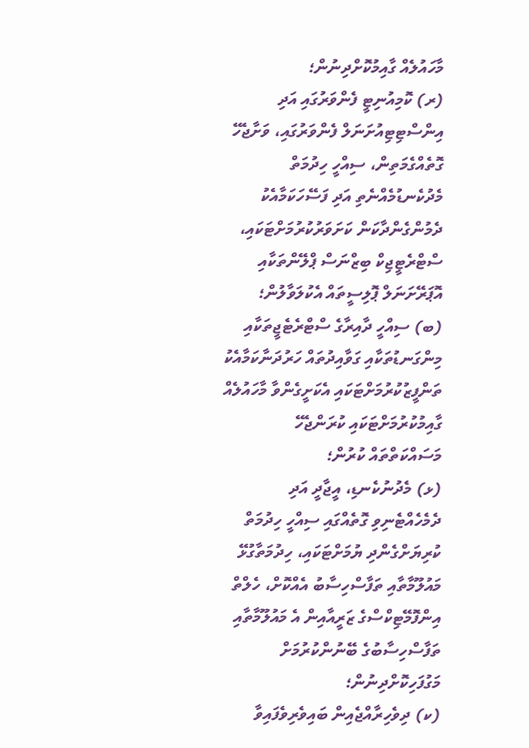މާހައުލެއް ގާއިމުކޮށްދިނުން؛
(ރ) ކޮމިއުނިޓީ ފެންވަރުގައި އަދި އިންސްޓިޓިއުށަނަލް ފެންވަރުގައި، ވަށާޖެހޭ ގޮތެއްގެމަތިން، ސިއްހީ ހިދުމަތް މެދުކެނޑުމެއްނެތި އަދި ފަސޭހަކަމާއެކު ދެމުންގެންދާކަން ކަށަވަރުކުރުމަށްޓަކައި، ސްޓްރެޓީޖިކް ބިޒްނަސް ޕްލޭންތަކާއި އޮޕަރޭށަނަލް ޕޮލިސީތައް އެކުލަވާލުން؛
(ބ) ސިއްހީ ދާއިރާގެ ސްޓްރެޓެޖީތަކާއި މިންގަނޑުތަކާއި ގަވާއިދުތައް ހަރުދަނާކަމާއެކު ތަންފީޒުކުރުމަށްޓަކައި އެކަށީގެންވާ މާހައުލެއް ގާއިމުކުރުމަށްޓަކައި ކުރަންޖެހޭ މަސައްކަތްތައް ކުރުން؛
(ޅ) މެދުނުކެނޑި، އީޖާދީ އަދި ދެމެހެއްޓެނިވި ގޮތެއްގައި ސިއްހީ ހިދުމަތް ކުރިޔަށްގެންދި ޔުމަށްޓަކައި، ހިދުމަތާގުޅޭ މައުލޫމާތާއި ތަފާސްހިސާބު އެއްކޮށް، ހެލްތް އިންފޮމޭޓިކްސްގެ ޒަރީއާއިން އެ މައުލޫމާތާއި ތަފާސްހިސާބުގެ ބޭނުންކުރުމަށް މަގުފަހިކޮށްދިނުން؛
(ކ) ދިވެހިރާއްޖެއިން ބައިވެރިވެފައިވާ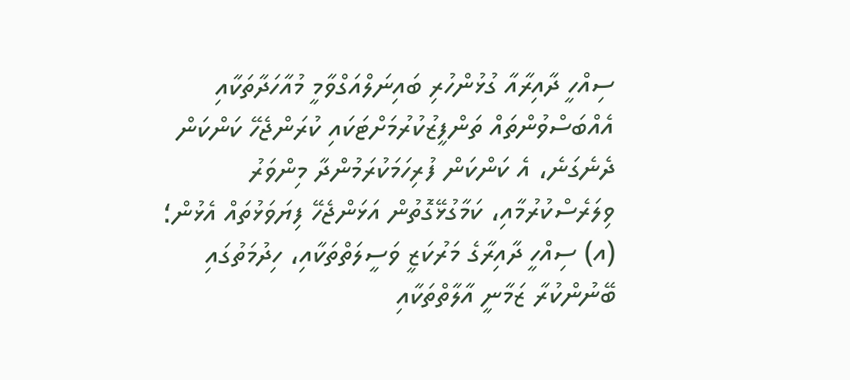ސިއްހީ ދާއިރާއާ ގުޅުންހުރި ބައިނަލްއަގްވާމީ މުއާހަދާތަކާއި އެއްބަސްވުންތައް ތަންފީޒުކުރުމަށްޓަކައި ކުރަންޖެހޭ ކަންކަން ދެނެގަނެ، އެ ކަންކަން ފުރިހަމަކުރަމުންދާ މިންވަރު ވިލަރެސްކުރުމާއި، ކަމާގުޅޭގޮތުން އަޅަންޖެހޭ ފިޔަވަޅުތައް އެޅުން؛
(އ) ސިއްހީ ދާއިރާގެ މަރުކަޒީ ވަސީލަތްތަކާއި، ހިދުމަތުގައި ބޭނުންކުރާ ޒަމާނީ އާލާތްތަކާއި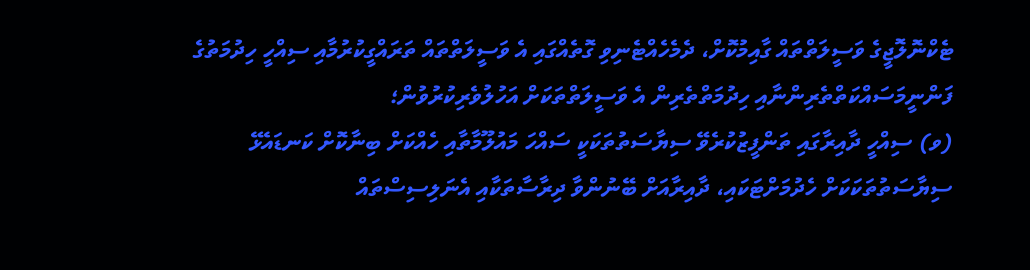ޓެކްނޮލޮޖީގެ ވަސީލަތްތައް ގާއިމުކޮށް، ދެމެހެއްޓެނިވި ގޮތެއްގައި އެ ވަސީލަތްތައް ތަރައްގީކުރުމާއި ސިއްހީ ހިދުމަތުގެ ފަންނީމަސައްކަތްތެރިންނާއި ހިދުމަތްތެރިން އެ ވަސީލަތްތަކަށް އަހުލުވެރިކުރުވުން؛
(ވ) ސިއްހީ ދާއިރާގައި ތަންފީޒުކުރެވޭ ސިޔާސަތުތަކަކީ ސައްހަ މައުލޫމާތާއި ހެއްކަށް ބިނާކޮށް ކަނޑައެޅޭ ސިޔާސަތުތަކަކަށް ހެދުމަށްޓަކައި، ދާއިރާއަށް ބޭނުންވާ ދިރާސާތަކާއި އެނަލިސިސްތައް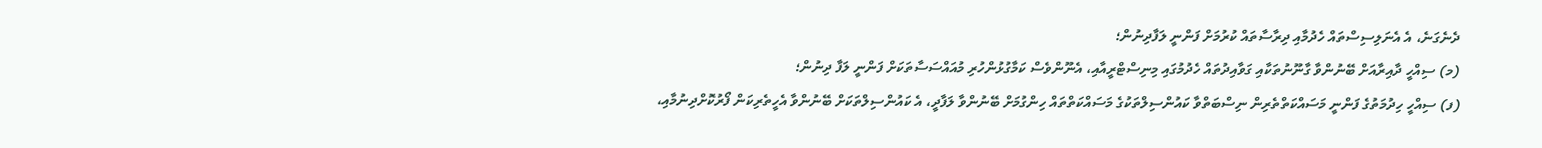ދެނެގަނެ، އެ އެނަލިސިސްތައް ހެދުމާއި ދިރާސާތައް ކުރުމަށް ފަންނީ ލަފާދިނުން؛
(މ) ސިއްހީ ދާއިރާއަށް ބޭނުންވާ ގާނޫނުތަކާއި ގަވާއިދުތައް ހެދުމުގައި މިނިސްޓްރީއާއި، އެނޫންވެސް ކަމާގުޅުންހުރި މުއައްސަސާތަކަށް ފަންނީ ލަފާ ދިނުން؛
(ފ) ސިއްހީ ހިދުމަތުގެ ފަންނީ މަސައްކަތްތެރިން ނިސްބަތްވާ ކައުންސިލްތަކުގެ މަސައްކަތްތައް ހިންގުމަށް ބޭނުންވާ ލަފާދީ، އެ ކައުންސިލްތަކަށް ބޭނުންވާ އެހީތެރިކަން ފޯރުކޮށްދިނުމާއި،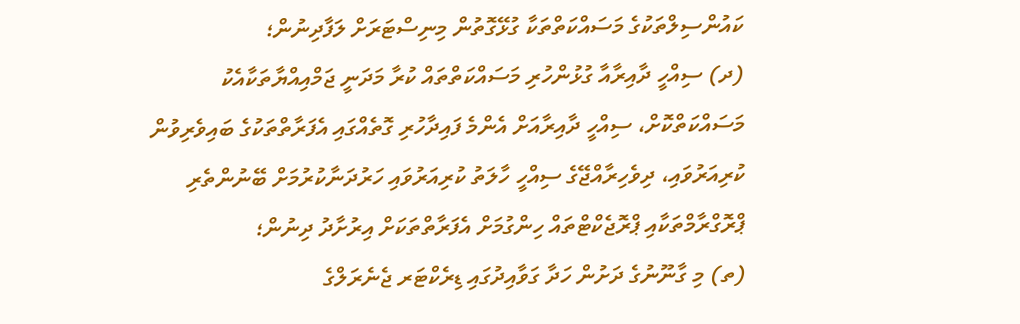ކައުންސިލްތަކުގެ މަސައްކަތްތަކާ ގުޅޭގޮތުން މިނިސްޓަރަށް ލަފާދިނުން؛
(ދ) ސިއްހީ ދާއިރާއާ ގުޅުންހުރި މަސައްކަތްތައް ކުރާ މަދަނީ ޖަމްއިއްޔާތަކާއެކު މަސައްކަތްކޮށް، ސިއްހީ ދާއިރާއަށް އެންމެ ފައިދާހުރި ގޮތެއްގައި އެފަރާތްތަކުގެ ބައިވެރިވުން ކުރިއަރުވައި، ދިވެހިރާއްޖޭގެ ސިއްހީ ހާލަތު ކުރިއަރުވައި ހަރުދަނާކުރުމަށް ބޭނުންތެރި ޕްރޮގްރާމްތަކާއި ޕްރޮޖެކްޓްތައް ހިންގުމަށް އެފަރާތްތަކަށް އިރުށާދު ދިނުން؛
(ތ) މި ގާނޫނުގެ ދަށުން ހަދާ ގަވާއިދުގައި ޑިރެކްޓަރ ޖެނެރަލްގެ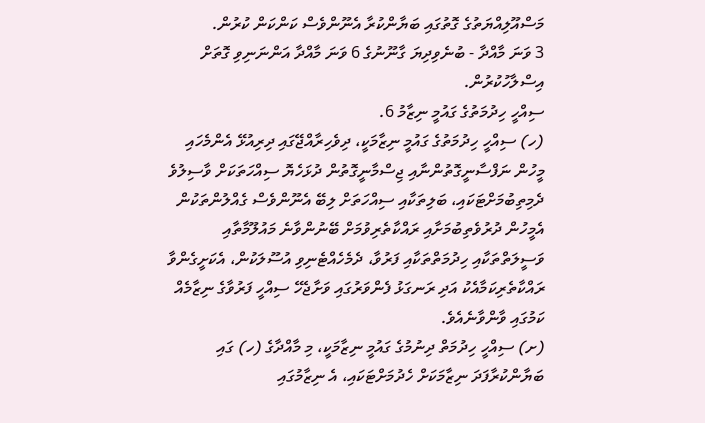މަސްއޫލިއްޔަތުގެ ގޮތުގައި ބަޔާންކުރާ އެނޫންވެސް ކަންކަން ކުރުން.
3 ވަނަ މާއްދާ - ބުނެވިދިޔަ ގާނޫނުގެ 6 ވަނަ މާއްދާ އަންނަނިވި ގޮތަށް އިސްލާހުކުރުން.
ސިއްހީ ހިދުމަތުގެ ގައުމީ ނިޒާމު 6.
(ހ) ސިއްހީ ހިދުމަތުގެ ގައުމީ ނިޒާމަކީ، ދިވެހިރާއްޖޭގައި ދިރިއުޅޭ އެންމެހައި މީހުން ނަފްސާނީގޮތުންނާއި ޖިސްމާނީގޮތުން ދުޅަހެޔޮ ސިއްހަތަކަށް ވާސިލުވެ ދެމިތިބުމަށްޓަކައި، ބަލިތަކާއި ސިއްހަތަށް ލިބޭ އެނޫންވެސް ގެއްލުންތަކުން އެމީހުން ދުރުވެތިބުމަށާއި ރައްކާތެރިވުމަށް ބޭނުންވާނެ މައުލޫމާތާއި ވަސީލަތްތަކާއި ހިދުމަތްތަކާއި ފަރުވާ، ދެމެހެއްޓެނިވި އުސޫލަކުން، އެކަށީގެންވާ ރައްކާތެރިކަމާއެކު އަދި ރަނގަޅު ފެންވަރުގައި ވަށާޖެހޭ ސިއްހީ ފަރުވާގެ ނިޒާމެއް ކަމުގައި ވާންވާނެއެވެ.
(ށ) ސިއްހީ ހިދުމަތް ދިނުމުގެ ގައުމީ ނިޒާމަކީ، މި މާއްދާގެ (ހ) ގައި ބަޔާންކުރާފަދަ ނިޒާމަކަށް ހެދުމަށްޓަކައި، އެ ނިޒާމުގައި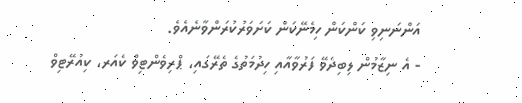އަންނަނިވި ކަންކަން ހިމެނޭކަން ކަށަވަރުކުރަންވާނެއެވެ.
- އެ ނިޒާމުން ލިބިދެވޭ ފަރުވާއާއި ހިދުމަތުގެ ތެރޭގައި، ޕްރިވެންޓިވް ކެއަރ، ކިއުރޭޓިވް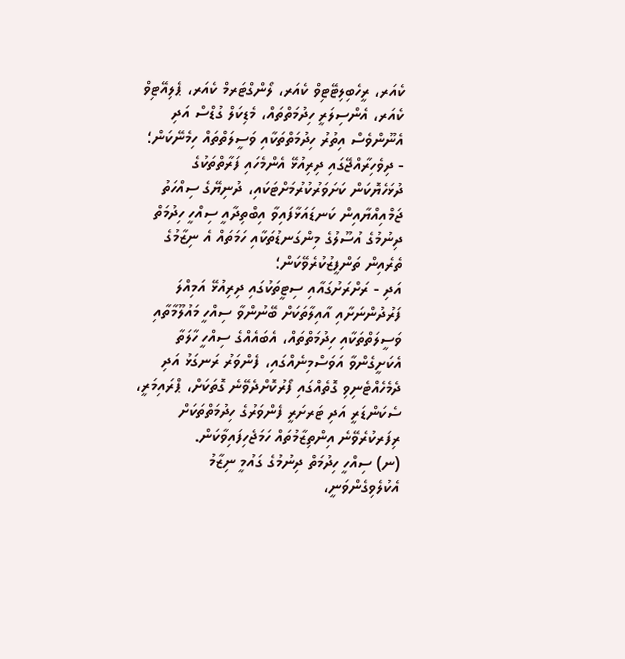ކެއަރ، ރީހެބިލިޓޭޓިވް ކެއަރ، ލޯންގްޓަރމް ކެއަރ، ޕެލިއޭޓިވް ކެއަރ، އެންސިލަރީ ހިދުމަތްތައް، މެޑިކަލް ގުޑްސް އަދި އެނޫންވެސް އިތުރު ހިދުމަތްތަކާއި ވަސީލަތްތައް ހިމެނޭކަން؛
- ދިވެހިރާއްޖޭގައި ދިރިއުޅޭ އެންމެހައި ފަރާތްތަކުގެ ދުޅަހެޔޮކަން ކަށަވަރުކުރުމަށްޓަކައި، ދުނިޔޭގެ ސިއްހަތު ޖަމްއިއްޔާއިން ކަނޑައަޅާފައިވާ އިބްތިދާއީ ސިއްހީ ހިދުމަތް ދިނުމުގެ އުސޫލުގެ މިންގަނޑުތަކާއި ހަމަތައް އެ ނިޒާމުގެ ތެރެއިން ތަންފީޒުކުރެވޭކަން؛
އަދި - ރަށްރަށުގައާއި ސިޓީތަކުގައި ދިރިއުޅޭ އަމިއްލަ ފަރުދުންނަށާއި އާއިލާތަކަށް ބޭނުންވާ ސިއްހީ މައުލޫމާތާއި ވަސީލަތްތަކާއި ހިދުމަތްތައް، އެބައެއްގެ ސިއްހީ ހާލަތާ އެކަށީގެންވާ އަވަސްމިނެއްގައި، ފެންވަރު ރަނގަޅު އަދި ދެމެހެއްޓެނިވި ގޮތެއްގައި ފޯރުކޮށްދެވޭނެ ގޮތަކަށް، ޕްރައިމަރީ، ސެކަންޑަރީ އަދި ޓަރށަރީ ފެންވަރުގެ ހިދުމަތްތަކަށް ރިފަރކުރެވޭނެ އިންތިޒާމުތައް ހަމަޖެހިފައިވާކަން.
(ނ) ސިއްހީ ހިދުމަތް ދިނުމުގެ ގައުމީ ނިޒާމު އެކުލެވިގެންވަނީ،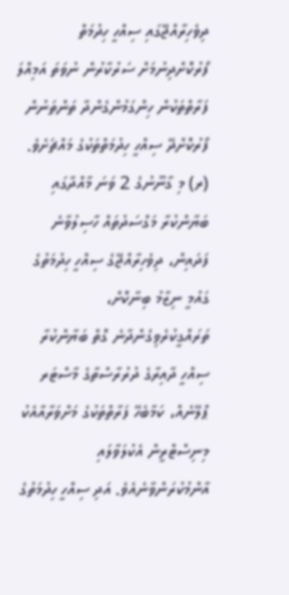ދިވެހިރާއްޖޭގައި ސިއްހީ ހިދުމަތް ފޯރުކޮށްދިނުމަށް ސަރުކާރުން ނުވަތަ އަމިއްލަ ފަރާތްތަކުން ހިންގަމުންގެންދާ ތަންތަނުން ފޯރުކޮށްދޭ ސިއްހީ ހިދުމަތްތަކުގެ މައްޗަށެވެ.
(ރ) މި ގާނޫނުގެ 2 ވަނަ މާއްދާގައި ބަޔާންކުރާ މަގްސަދުތައް ހާސިލުވާނެ ފަދައިން، ދިވެހިރާއްޖޭގެ ސިއްހީ ހިދުމަތުގެ ގައުމީ ނިޒާމު ބިނާކޮށް، ތަރައްގީކުރެވިގެންދާނެ ގޮތް ބަޔާންކުރާ ސިއްހީ ދާއިރާގެ ދުރުރާސްތާގެ މާސްޓަރ ޕްލޭނެއް، ކަމާބެހޭ ފަރާތްތަކުގެ މަށްވަރާއާއެކު މިނިސްޓްރީން އެކުލަވާލައި އާންމުކުރަންވާނެއެވެ. އަދި ސިއްހީ ހިދުމަތުގެ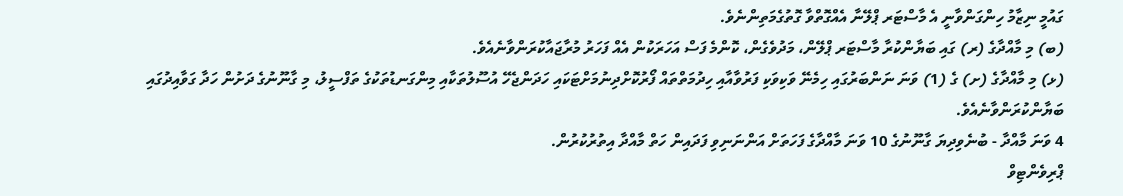ގައުމީ ނިޒާމު ހިންގަންވާނީ އެ މާސްޓަރ ޕްލޭނާ އެއްގޮތްވާ ގޮތުގެމަތިންނެވެ.
(ބ) މި މާއްދާގެ (ރ) ގައި ބަޔާންކުރާ މާސްޓަރ ޕްލޭން، މަދުވެގެން، ކޮންމެ ފަސް އަހަރަކުން އެއް ފަހަރު މުރާޖައާކުރަންވާނެއެވެ.
(ޅ) މި މާއްދާގެ (ށ) ގެ (1) ވަނަ ނަންބަރުގައި ހިމެނޭ ވަކިވަކި ފަރުވާއާއި ހިދުމަތްތައް ފޯރުކޮށްދިނުމަށްޓަކައި ހަދަންޖެހޭ އުސޫލުތަކާއި މިންގަނޑުތަކުގެ ތަފްސީލު، މި ގާނޫނުގެ ދަށުން ހަދާ ގަވާއިދުގައި ބަޔާންކުރަންވާނެއެވެ.
4 ވަނަ މާއްދާ - ބުނެވިދިޔަ ގާނޫނުގެ 10 ވަނަ މާއްދާގެ ފަހަތަށް އަންނަނިވި ފަދައިން ހަތް މާއްދާ އިތުރުކުރުން.
ޕްރިވެންޓިވް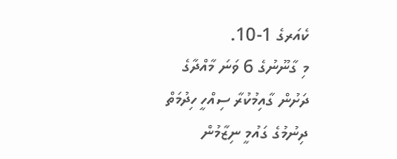ކެއަރގެ 1-10.
މި ގާނޫނުގެ 6 ވަނަ މާއްދާގެ ދަށުން ގާއިމުކުރާ ސިއްހީ ހިދުމަތް ދިނުމުގެ ގައުމީ ނިޒާމުން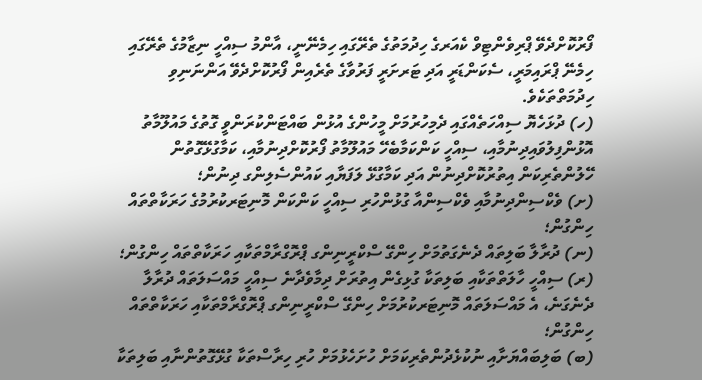ފޯރުކޮށްދެވޭ ޕްރިވެންޓިވް ކެއަރގެ ހިދުމަތުގެ ތެރޭގައި ހިމެނޭނީ، އާންމު ސިއްހީ ނިޒާމުގެ ތެރޭގައި ހިމެނޭ ޕްރައިމަރީ، ސެކަންޑަރީ އަދި ޓަރށަރީ ފަރުވާގެ ތެރެއިން ފޯރުކޮށްދެވޭ އަންނަނިވި ހިދުމަތްތަކެވެ.
(ހ) ދުޅަހެޔޮ ސިއްހަތެއްގައި ދެމިހުރުމަށް މީހުންގެ އުޅުން ބައްޓަންކުރަންވީ ގޮތުގެ މައުލޫމާތު އޮޅުންފިލުވައިދިނުމާއި، ސިއްހީ ކަންކަމާބެހޭ މައުލޫމާތު ފޯރުކޮށްދިނުމާއި، ކަމާގުޅޭގޮތުން ހޭލުންތެރިކަން އިތުރުކޮށްދިނުން އަދި ކަމާގުޅޭ ލަފަޔާއި ކައުންސެލިންގ ދިނުން؛
(ށ) ވެކްސިންދިނުމާއި ވެކްސިންއާ ގުޅުންހުރި ސިއްހީ ކަންކަން މޮނިޓަރކުރުމުގެ ހަރަކާތްތައް ހިންގުން؛
(ނ) ދުރާލާ ބަލިތައް ދެނެގަތުމަށް ހިންގޭ ސްކްރީނިންގ ޕްރޮގްރާމްތަކާއި ހަރަކާތްތައް ހިންގުން؛
(ރ) ސިއްހީ ހާލަތްތަކާއި ބަލިތަކާ ގުޅިގެން އިތުރަށް ދިމާވެދާނެ ސިއްހީ މައްސަލަތައް ދުރާލާ ދެނެގަނެ، އެ މައްސަލަތައް މޮނިޓަރކުރުމަށް ހިންގޭ ސްކްރީނިންގ ޕްރޮގްރާމްތަކާއި ހަރަކާތްތައް ހިންގުން؛
(ބ) ބަލިބައްޔަށާއި ނުކުޅެދުންތެރިކަމަށް ހުށަހެޅުމަށް ހުރި ހިރާސްތަކާ ގުޅޭގޮތުންނާއި ބަލިތަކާ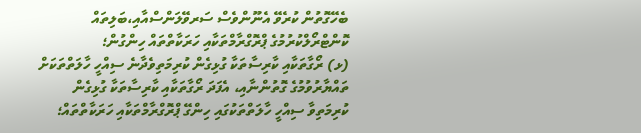ބެހޭގޮތުން ކުރެވޭ އެނޫންވެސް ސަރވޭލަންސްއާއި،ބަލިތައް ކޮންޓްރޯލްކުރުމުގެ ޕްރޮގްރާމްތަކާއި ހަރަކާތްތައް ހިންގުން؛
(ޅ) ރޯގާތަކާއި ކާރިސާތަކާ ގުޅިގެން ކުރިމަތިވެދާނެ ސިއްހީ ހާލަތްތަކަށް ތައްޔާރުވުމުގެ ގޮތުންނާއި، އެފަދަ ރޯގާތަކާއި ކާރިސާތަކާ ގުޅިގެން ކުރިމަތިވާ ސިއްހީ ހާލަތްތަކުގައި ހިންގޭ ޕްރޮގްރާމްތަކާއި ހަރަކާތްތައް؛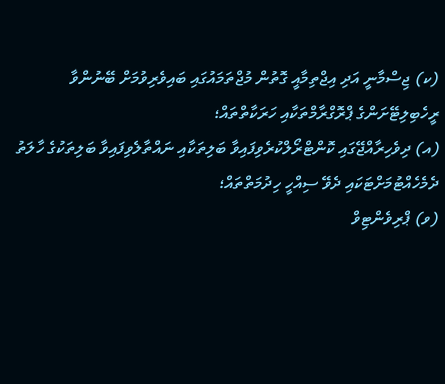(ކ) ޖިސްމާނީ އަދި އިޖްތިމާއީ ގޮތުން މުޖްތަމައުގައި ބައިވެރިވުމަށް ބޭނުންވާ ރީހެބިލިޓޭށަންގެ ޕްރޮގްރާމްތަކާއި ހަރަކާތްތައް؛
(އ) ދިވެހިރާއްޖޭގައި ކޮންޓްރޯލްކުރެވިފައިވާ ބަލިތަކާއި ނައްތާލެވިފައިވާ ބަލިތަކުގެ ހާލަތު ދެމެހެއްޓުމަށްޓަކައި ދެވޭ ސިއްހީ ހިދުމަތްތައް؛
(ވ) ޕްރިވެންޓިވް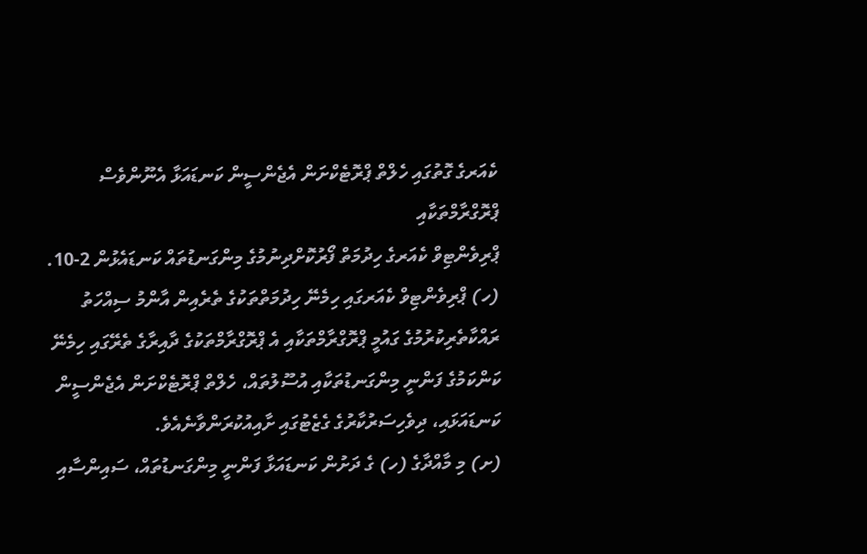ކެއަރގެ ގޮތުގައި ހެލްތް ޕްރޮޓެކްށަން އެޖެންސީން ކަނޑައަޅާ އެނޫންވެސް ޕްރޮގްރާމްތަކާއި
ޕްރިވެންޓިވް ކެއަރގެ ހިދުމަތް ފޯރުކޮށްދިނުމުގެ މިންގަނޑުތައް ކަނޑައެޅުން 2-10.
(ހ) ޕްރިވެންޓިވް ކެއަރގައި ހިމެނޭ ހިދުމަތްތަކުގެ ތެރެއިން އާންމު ސިއްހަތު ރައްކާތެރިކުރުމުގެ ގައުމީ ޕްރޮގްރާމްތަކާއި އެ ޕްރޮގްރާމްތަކުގެ ދާއިރާގެ ތެރޭގައި ހިމެނޭ ކަންކަމުގެ ފަންނީ މިންގަނޑުތަކާއި އުސޫލުތައް، ހެލްތް ޕްރޮޓެކްށަން އެޖެންސީން ކަނޑައަޅައި، ދިވެހިސަރުކާރުގެ ގެޒެޓުގައި ށާއިއުކުރަންވާނެއެވެ.
(ށ) މި މާއްދާގެ (ހ) ގެ ދަށުން ކަނޑައަޅާ ފަންނީ މިންގަނޑުތައް، ސައިންސާއި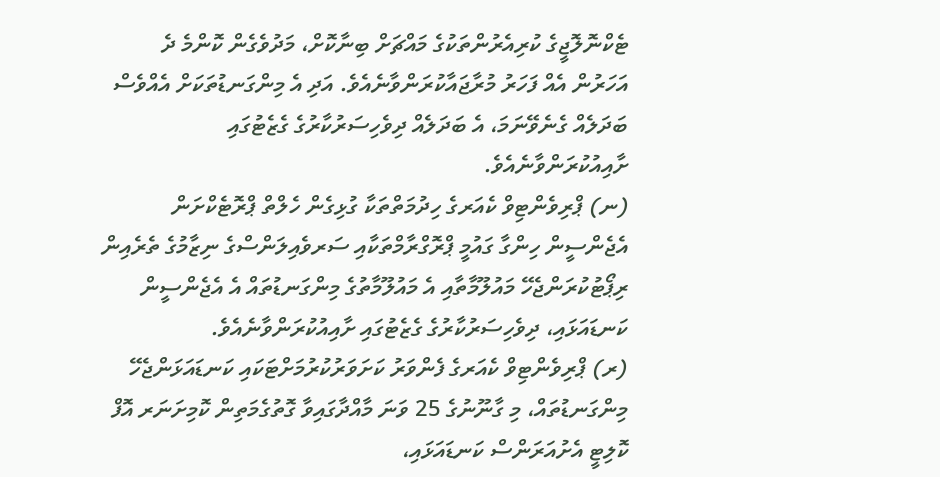ޓެކްނޮލޮޖީގެ ކުރިއެރުންތަކުގެ މައްޗަށް ބިނާކޮށް، މަދުވެގެން ކޮންމެ ދެ އަހަރުން އެއް ފަހަރު މުރާޖައާކުރަންވާނެއެވެ. އަދި އެ މިންގަނޑުތަކަށް އެއްވެސް ބަދަލެއް ގެނެވޭނަމަ، އެ ބަދަލެއް ދިވެހިސަރުކާރުގެ ގެޒެޓުގައި ށާއިއުކުރަންވާނެއެވެ.
(ނ) ޕްރިވެންޓިވް ކެއަރގެ ހިދުމަތްތަކާ ގުޅިގެން ހެލްތް ޕްރޮޓެކްށަން އެޖެންސީން ހިންގާ ގައުމީ ޕްރޮގްރާމްތަކާއި ސަރވެއިލަންސްގެ ނިޒާމުގެ ތެރެއިން ރިޕޯޓުކުރަންޖެހޭ މައުލޫމާތާއި އެ މައުލޫމާތުގެ މިންގަނޑުތައް އެ އެޖެންސީން ކަނޑައަޅައި، ދިވެހިސަރުކާރުގެ ގެޒެޓުގައި ށާއިއުކުރަންވާނެއެވެ.
(ރ) ޕްރިވެންޓިވް ކެއަރގެ ފެންވަރު ކަށަވަރުކުރުމަށްޓަކައި ކަނޑައަޅަންޖެހޭ މިންގަނޑުތައް، މި ގާނޫނުގެ 25 ވަނަ މާއްދާގައިވާ ގޮތުގެމަތިން ކޮމިށަނަރ އޮފް ކޮލިޓީ އެށުއަރަންސް ކަނޑައަޅައި،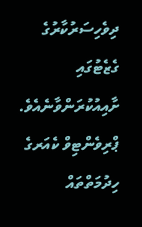ދިވެހިސަރުކާރުގެ ގެޒެޓުގައި ށާއިއުކުރަންވާނެއެވެ.
ޕްރިވެންޓިވް ކެއަރގެ ހިދުމަތްތައް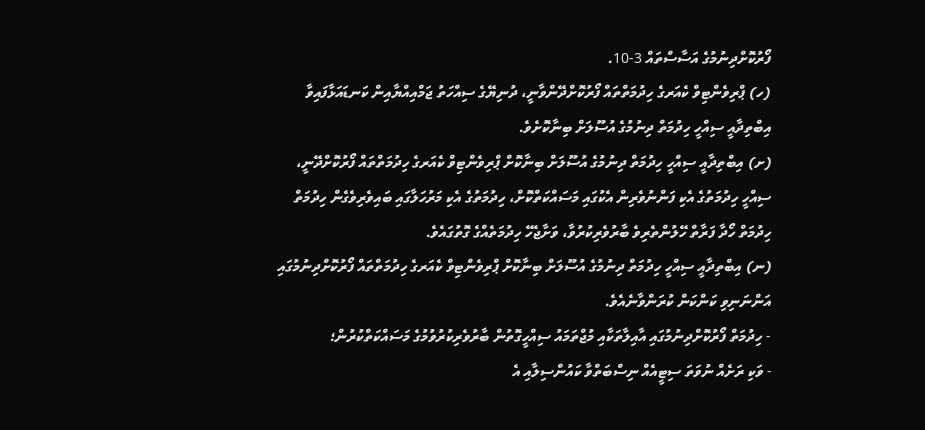ފޯރުކޮށްދިނުމުގެ އަސާސްތައް 3-10.
(ހ) ޕްރިވެންޓިވް ކެއަރގެ ހިދުމަތްތައް ފޯރުކޮށްދޭންވާނީ، ދުނިޔޭގެ ސިއްހަތު ޖަމްއިއްޔާއިން ކަނޑައަޅާފައިވާ އިބްތިދާއީ ސިއްހީ ހިދުމަތް ދިނުމުގެ އުސޫލަށް ބިނާކޮށެވެ.
(ށ) އިބްތިދާއީ ސިއްހީ ހިދުމަތް ދިނުމުގެ އުސޫލަށް ބިނާކޮށް ޕްރިވެންޓިވް ކެއަރގެ ހިދުމަތްތައް ފޯރުކޮށްދޭނީ، ސިއްހީ ހިދުމަތުގެ އެކި ފަންނުވެރިން އެކުގައި މަސައްކަތްކޮށް، ހިދުމަތުގެ އެކި މަރުހަލާގައި ބައިވެރިވެގެން ހިދުމަތް ހިދުމަތް ހޯދާ ފަރާތް ހޭލުންތެރިވެ ބާރުވެރިކުރުވާ، ވަށާޖެހޭ ހިދުމަތެއްގެ ގޮތުގައެވެ.
(ނ) އިބްތިދާއީ ސިއްހީ ހިދުމަތް ދިނުމުގެ އުސޫލަށް ބިނާކޮށް ޕްރިވެންޓިވް ކެއަރގެ ހިދުމަތްތައް ފޯރުކޮށްދިނުމުގައި އަންނަނިވި ކަންކަން ކުރަންވާނެއެވެ.
- ހިދުމަތް ފޯރުކޮށްދިނުމުގައި އާއިލާތަކާއި މުޖްތަމައު ސިއްހީގޮތުން ބާރުވެރިކުރުވުމުގެ މަސައްކަތްކުރުން؛
- ވަކި ރަށެއް ނުވަތަ ސިޓީއެއް ނިސްބަތްވާ ކައުންސިލާއި އެ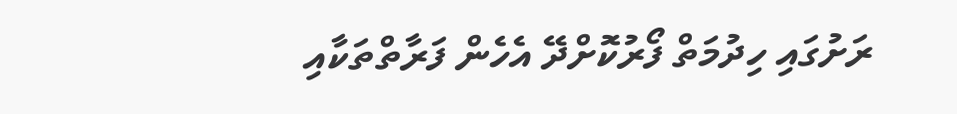ރަށުގައި ހިދުމަތް ފޯރުކޮށްދޭ އެހެން ފަރާތްތަކާއި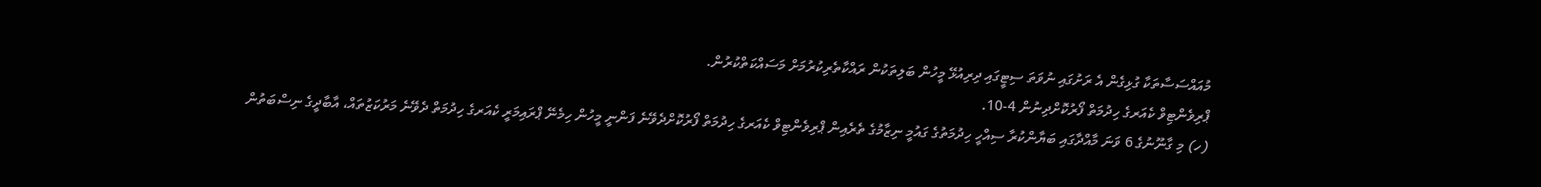މުއައްސަސާތަކާ ގުޅިގެން އެ ރަށުގައި ނުވަތަ ސިޓީގައި ދިރިއުޅޭ މީހުން ބަލިތަކުން ރައްކާތެރިކުރުމަށް މަސައްކަތްކުރުން.
ޕްރިވެންޓިވް ކެއަރގެ ހިދުމަތް ފޯރުކޮށްދިނުން 4-10.
(ހ) މި ގާނޫނުގެ 6 ވަނަ މާއްދާގައި ބަޔާންކުރާ ސިއްހީ ހިދުމަތުގެ ގައުމީ ނިޒާމުގެ ތެރެއިން ޕްރިވެންޓިވް ކެއަރގެ ހިދުމަތް ފޯރުކޮށްދެވޭނެ ފަންނީ މީހުން ހިމެނޭ ޕްރައިމަރީ ކެއަރގެ ހިދުމަތް ދެވޭނެ މަރުކަޒުތައް، އާބާދީގެ ނިސްބަތުން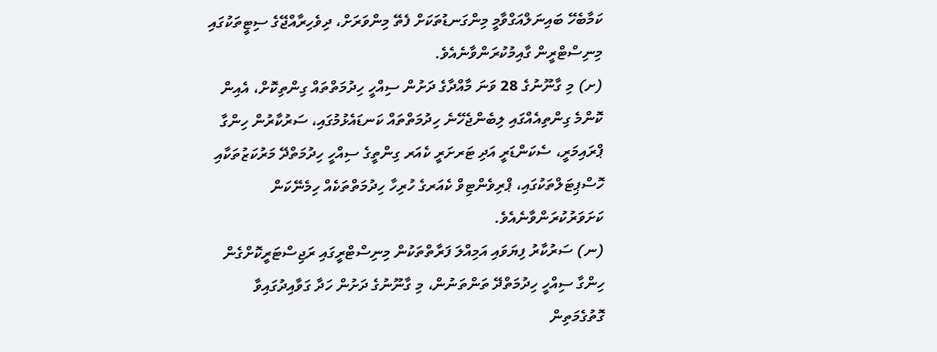ކަމާބެހޭ ބައިނަލްއަގްވާމީ މިންގަނޑުތަކަށް ފެތޭ މިންވަރަށް، ދިވެހިރާއްޖޭގެ ސިޓީތަކުގައި މިނިސްޓްރީން ގާއިމުކުރަންވާނެއެވެ.
(ށ) މި ގާނޫނުގެ 28 ވަނަ މާއްދާގެ ދަށުން ސިއްހީ ހިދުމަތްތައް ގިންތިކޮށް، އެއިން ކޮންމެ ގިންތިއެއްގައި ލިބެންޖެހޭނެ ހިދުމަތްތައް ކަނޑައެޅުމުގައި، ސަރުކާރުން ހިންގާ ޕްރައިމަރީ، ސެކަންޑަރީ އަދި ޓަރށަރީ ކެއަރ ގިންތީގެ ސިއްހީ ހިދުމަތްދޭ މަރުކަޒުތަކާއި ހޮސްޕިޓަލްތަކުގައި، ޕްރިވެންޓިވް ކެއަރގެ ހުރިހާ ހިދުމަތްތަކެއް ހިމެނޭކަން ކަށަވަރުކުރަންވާނެއެވެ.
(ނ) ސަރުކާރު ފިޔަވައި އަމިއްލަ ފަރާތްތަކުން މިނިސްޓްރީގައި ރަޖިސްޓަރީކޮށްގެން ހިންގާ ސިއްހީ ހިދުމަތްދޭ ތަންތަނުން، މި ގާނޫނުގެ ދަށުން ހަދާ ގަވާއިދުގައިވާ ގޮތުގެމަތިން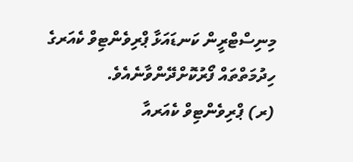މިނިސްޓްރީން ކަނޑައަޅާ ޕްރިވެންޓިވް ކެއަރގެ ހިދުމަތްތައް ފޯރުކޮށްދޭންވާނެއެވެ.
(ރ) ޕްރިވެންޓިވް ކެއަރއާ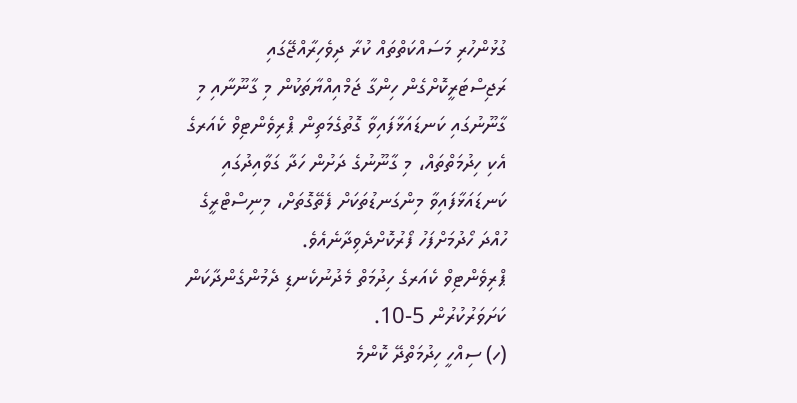ގުޅުންހުރި މަސައްކަތްތައް ކުރާ ދިވެހިރާއްޖޭގައި ރަޖިސްޓަރީކޮށްގެން ހިންގާ ޖަމްއިއްޔާތަކުން މި ގާނޫނާއި މި ގާނޫނުގައި ކަނޑައަޅާފައިވާ ގޮތުގެމަތިން ޕްރިވެންޓިވް ކެއަރގެ އެކި ހިދުމަތްތައް، މި ގާނޫނުގެ ދަށުން ހަދާ ގަވާއިދުގައި ކަނޑައަޅާފައިވާ މިންގަނޑުތަކަށް ފެތޭގޮތަށް، މިނިސްޓްރީގެ ހުއްދަ ހޯދުމަށްފަހު ފޯރުކޮށްދެވިދާނެއެވެ.
ޕްރިވެންޓިވް ކެއަރގެ ހިދުމަތް މެދުނުކެނޑި ދެމުންގެންދާކަން ކަށަވަރުކުރުން 5-10.
(ހ) ސިއްހީ ހިދުމަތްދޭ ކޮންމެ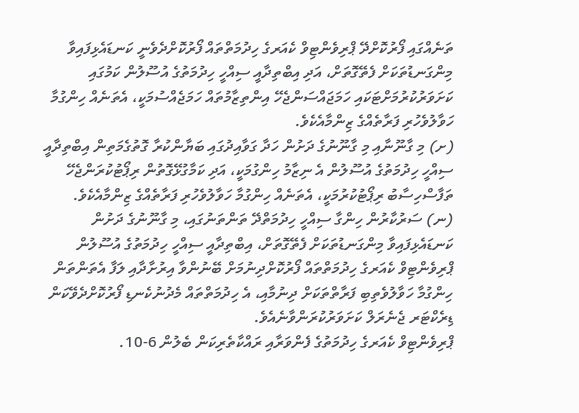ތަނެއްގައި ފޯރުކޮށްދޭ ޕްރިވެންޓިވް ކެއަރގެ ހިދުމަތްތައް ފޯރުކޮށްދެވެނީ ކަނޑައެޅިފައިވާ މިންގަނޑުތަކަށް ފެތޭގޮތަށް، އަދި އިބްތިދާއީ ސިއްހީ ހިދުމަތުގެ އުސޫލުން ކަމުގައި ކަށަވަރުކުރުމަށްޓަކައި ހަމަޖައްސަންޖެހޭ އިންތިޒާމުތައް ހަމަޖެއްސުމަކީ، އެތަނެއް ހިންގުމާ ހަވާލުވެހުރި ފަރާތެއްގެ ޒިންމާއެކެވެ.
(ށ) މި ގާނޫނާއި މި ގާނޫނުގެ ދަށުން ހަދާ ގަވާއިދުގައި ބަޔާންކުރާ ގޮތުގެމަތިން އިބްތިދާއީ ސިއްހީ ހިދުމަތުގެ އުސޫލުން އެ ނިޒާމު ހިންގުމަކީ، އަދި ކަމާގުޅޭގޮތުން ރިޕޯޓުކުރަންޖެހޭ ތަފާސްހިސާބު ރިޕޯޓުކުރުމަކީ، އެތަނެއް ހިންގުމާ ހަވާލުވެހުރި ފަރާތެއްގެ ޒިންމާއެކެވެ.
(ނ) ސަރުކާރުން ހިންގާ ސިއްހީ ހިދުމަތްދޭ ތަންތަނުގައި، މި ގާނޫނުގެ ދަށުން ކަނޑައެޅިފައިވާ މިންގަނޑުތަކަށް ފެތޭގޮތަށް، އިބްތިދާއީ ސިއްހީ ހިދުމަތުގެ އުސޫލުން ޕްރިވެންޓިވް ކެއަރގެ ހިދުމަތްތައް ފޯރުކޮށްދިނުމަށް ބޭނުންވާ އިރުށާދާއި ލަފާ އެތަންތަން ހިންގުމާ ހަވާލުވެތިބި ފަރާތްތަކަށް ދިނުމާއި، އެ ހިދުމަތްތައް މެދުނުކެނޑި ފޯރުކޮށްދެވޭކަން ޑިރެކްޓަރ ޖެނެރަލް ކަށަވަރުކުރަންވާނެއެވެ.
ޕްރިވެންޓިވް ކެއަރގެ ހިދުމަތުގެ ފެންވަރާއި ރައްކާތެރިކަން ބެލުން 6-10.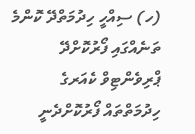(ހ) ސިއްހީ ހިދުމަތްދޭ ކޮންމެ ތަނެއްގައި ފޯރުކޮށްދޭ ޕްރިވެންޓިވް ކެއަރގެ ހިދުމަތްތައް ފޯރުކޮށްދެނީ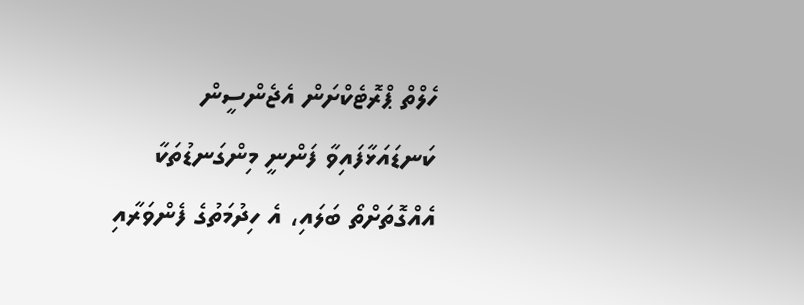ހެލްތް ޕްރޮޓެކްށަން އެޖެންސީން ކަނޑައަޅާފައިވާ ފަންނީ މިންގަނޑުތަކާ އެއްގޮތަށްތޯ ބަލައި، އެ ހިދުމަތުގެ ފެންވަރާއި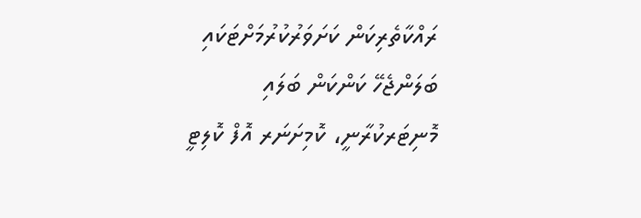ރައްކާތެރިކަން ކަށަވަރުކުރުމަށްޓަކައި ބަލަންޖެހޭ ކަންކަން ބަލައި މޮނިޓަރކުރާނީ، ކޮމިށަނަރ އޮފް ކޮލިޓީ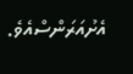އެށުއަރަންސްއެވެ.